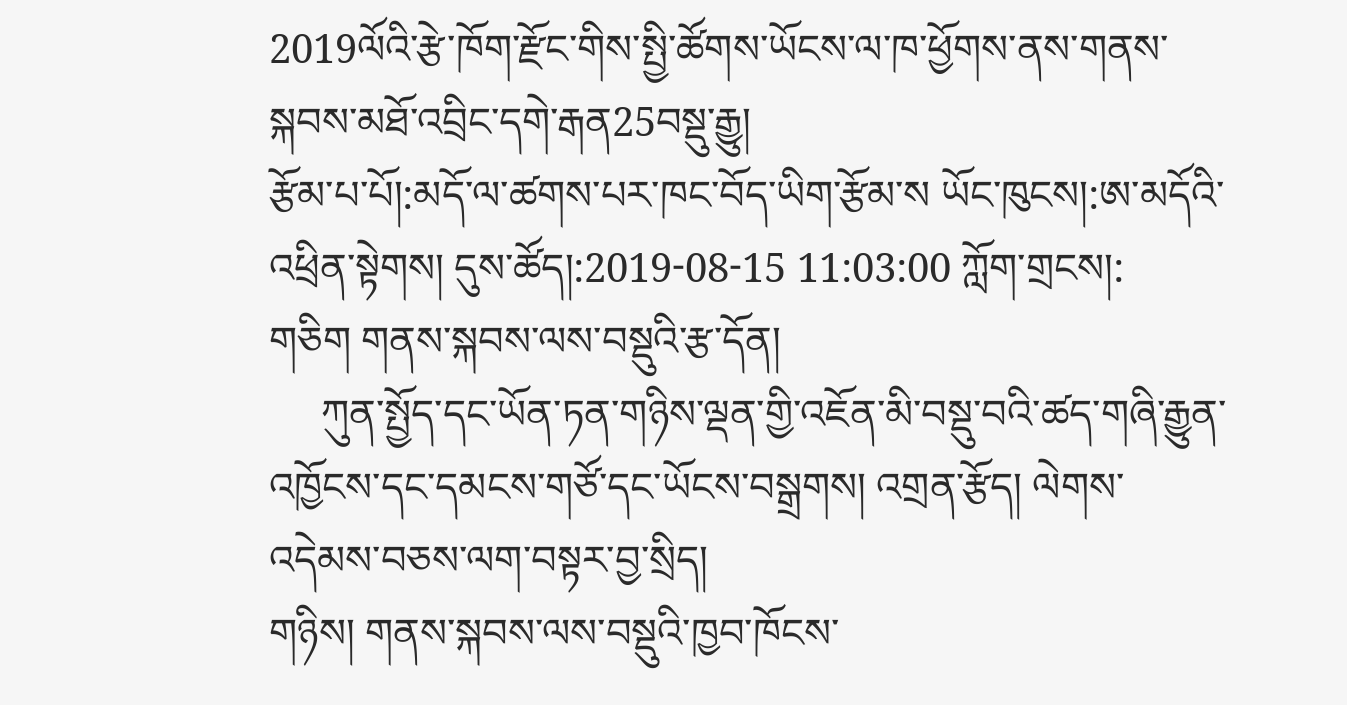2019ལོའི་རྩེ་ཁོག་རྫོང་གིས་སྤྱི་ཚོགས་ཡོངས་ལ་ཁ་ཕྱོགས་ནས་གནས་སྐབས་མཐོ་འབྲིང་དགེ་རྒན25བསྡུ་རྒྱུ།
རྩོམ་པ་པོ།:མདོ་ལ་ཚགས་པར་ཁང་བོད་ཡིག་རྩོམ་ས ཡོང་ཁུངས།:ཨ་མདོའི་འཕྲིན་སྟེགས། དུས་ཚོད།:2019-08-15 11:03:00 ཀློག་གྲངས།:
གཅིག གནས་སྐབས་ལས་བསྡུའི་རྩ་དོན།
     ཀུན་སྤྱོད་དང་ཡོན་ཏན་གཉིས་ལྡན་གྱི་འཇོན་མི་བསྡུ་བའི་ཚད་གཞི་རྒྱུན་འཁྱོངས་དང་དམངས་གཙོ་དང་ཡོངས་བསྒྲགས། འགྲན་རྩོད། ལེགས་འདེམས་བཅས་ལག་བསྟར་བྱ་སྲིད།
གཉིས། གནས་སྐབས་ལས་བསྡུའི་ཁྱབ་ཁོངས་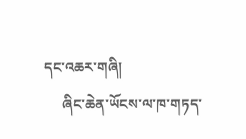དང་འཆར་གཞི།
     ཞིང་ཆེན་ཡོངས་ལ་ཁ་གཏད་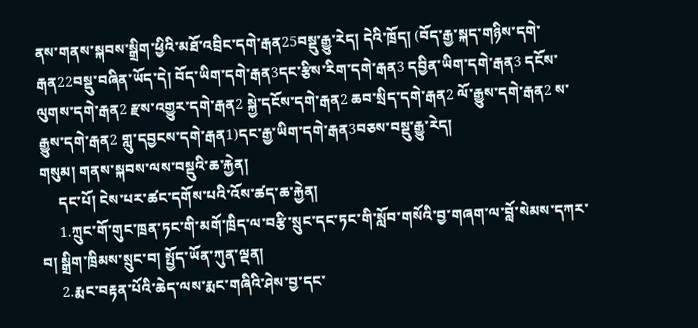ནས་གནས་སྐབས་སྒྲིག་ཕྱིའི་མཐོ་འབྲིང་དགེ་རྒན25བསྡུ་རྒྱུ་རེད། དེའི་ཁྲོད། (བོད་རྒྱ་སྐད་གཉིས་དགེ་རྒན22བསྡུ་བཞིན་ཡོད་དེ། བོད་ཡིག་དགེ་རྒན3དང་རྩིས་རིག་དགེ་རྒན3 དབྱིན་ཡིག་དགེ་རྒན3 དངོས་ལུགས་དགེ་རྒན2 རྫས་འགྱུར་དགེ་རྒན2 སྐྱེ་དངོས་དགེ་རྒན2 ཆབ་སྲིད་དགེ་རྒན2 ལོ་རྒྱུས་དགེ་རྒན2 ས་རྒྱུས་དགེ་རྒན2 གླུ་དབྱངས་དགེ་རྒན1)དང་རྒྱ་ཡིག་དགེ་རྒན3བཅས་བསྡུ་རྒྱུ་རེད།
གསུམ། གནས་སྐབས་ལས་བསྡུའི་ཆ་རྐྱེན།
     དང་པོ། ངེས་པར་ཚང་དགོས་པའི་འོས་ཚད་ཆ་རྐྱེན།
     1.ཀྲུང་གོ་གུང་ཁྲན་ཏང་གི་མགོ་ཁྲིད་ལ་བརྩི་སྲུང་དང་ཏང་གི་སློབ་གསོའི་བྱ་གཞག་ལ་བློ་སེམས་དཀར་བ། སྒྲིག་ཁྲིམས་སྲུང་བ། སྤྱོད་ཡོན་ཀུན་ལྡན།
     2.རྨང་བརྟན་པོའི་ཆེད་ལས་རྨང་གཞིའི་ཤེས་བྱ་དང་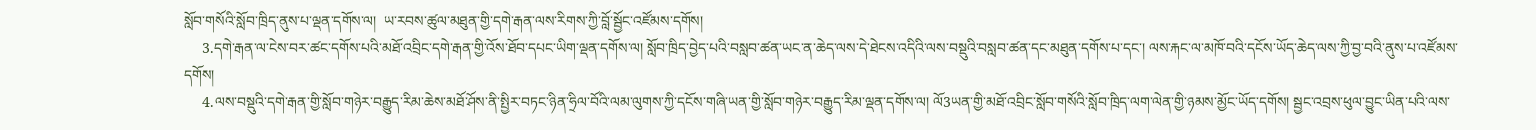སློབ་གསོའི་སློབ་ཁྲིད་ནུས་པ་ལྡན་དགོས་ལ།  ཡ་རབས་ཚུལ་མཐུན་གྱི་དགེ་རྒན་ལས་རིགས་ཀྱི་བློ་སྦྱོང་འཛོམས་དགོས།
     3.དགེ་རྒན་ལ་ངེས་བར་ཚང་དགོས་པའི་མཐོ་འབྲིང་དགེ་རྒན་གྱི་འོས་ཐོབ་དཔང་ཡིག་ལྡན་དགོས་ལ། སློབ་ཁྲིད་བྱེད་པའི་བསླབ་ཚན་ཡང་ན་ཆེད་ལས་དེ་ཐེངས་འདིའི་ལས་བསྡུའི་བསླབ་ཚན་དང་མཐུན་དགོས་པ་དང་། ལས་རྐང་ལ་མཁོ་བའི་དངོས་ཡོད་ཆེད་ལས་ཀྱི་བྱ་བའི་ནུས་པ་འཛོམས་དགོས།
     4.ལས་བསྡུའི་དགེ་རྒན་གྱི་སློབ་གཉེར་བརྒྱུད་རིམ་ཆེས་མཐོ་ཤོས་ནི་སྤྱིར་བཏང་ཉིན་ཧྲིལ་བོའི་ལམ་ལུགས་ཀྱི་དངོས་གཞི་ཡན་གྱི་སློབ་གཉེར་བརྒྱུད་རིམ་ལྡན་དགོས་ལ། ལོ3ཡན་གྱི་མཐོ་འབྲིང་སློབ་གསོའི་སློབ་ཁྲིད་ལག་ལེན་གྱི་ཉམས་མྱོང་ཡོད་དགོས། སྦྱང་འབྲས་ཕུལ་བྱུང་ཡིན་པའི་ལས་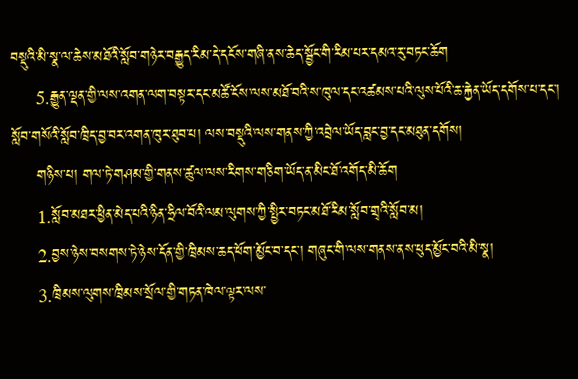བསྡུའི་མི་སྣ་ལ་ཆེས་མཐོའི་སློབ་གཉེར་བརྒྱུད་རིམ་དེ་དངོས་གཞི་ནས་ཆེད་སྦྱོང་གི་རིམ་པར་དམའ་རུ་བཏང་ཆོག
     5.རྒྱུན་ལྡན་གྱི་ལས་འགན་ལག་བསྟར་དང་མཚོ་ངོས་ལས་མཐོ་བའི་ས་ཁུལ་དང་འཚམས་པའི་ལུས་པོའི་ཆ་རྐྱེན་ཡོད་དགོས་པ་དང་། སློབ་གསོའི་སློབ་ཁྲིད་བྱ་བར་འགན་ཁུར་ཐུབ་པ། ལས་བསྡུའི་ལས་གནས་ཀྱི་འབྲེལ་ཡོད་བླང་བྱ་དང་མཐུན་དགོས།
     གཉིས་པ། གལ་ཏེ་གཤམ་གྱི་གནས་ཚུལ་ལས་རིགས་གཅིག་ཡོད་ན་མིང་ཐོ་འགོད་མི་ཆོག
     1.སློབ་མཐར་ཕྱིན་མེད་པའི་ཉིན་ཧྲིལ་བོའི་ལམ་ལུགས་ཀྱི་སྤྱིར་བཏང་མཐོ་རིམ་སློབ་གྲྭའི་སློབ་མ།
     2.བྱས་ཉེས་བསགས་ཏེ་ཉེས་དོན་གྱི་ཁྲིམས་ཆད་ཕོག་མྱོང་བ་དང་། གཞུང་གི་ལས་གནས་ནས་ཕུད་མྱོང་བའི་མི་སྣ།
     3.ཁྲིམས་ལུགས་ཁྲིམས་སྲོལ་གྱི་གཏན་ཁེལ་ལྟར་ལས་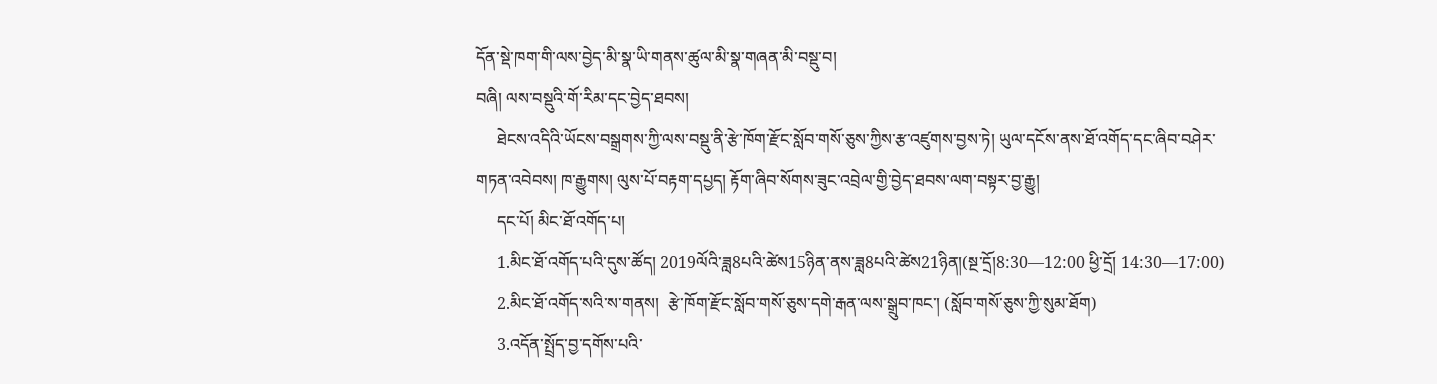དོན་སྡེ་ཁག་གི་ལས་བྱེད་མི་སྣ་ཡི་གནས་ཚུལ་མི་སྣ་གཞན་མི་བསྡུ་བ།
བཞི། ལས་བསྡུའི་གོ་རིམ་དང་བྱེད་ཐབས།
     ཐེངས་འདིའི་ཡོངས་བསྒྲགས་ཀྱི་ལས་བསྡུ་ནི་རྩེ་ཁོག་རྫོང་སློབ་གསོ་ཅུས་ཀྱིས་རྩ་འཛུགས་བྱས་ཏེ། ཡུལ་དངོས་ནས་ཐོ་འགོད་དང་ཞིབ་བཤེར་གཏན་འབེབས། ཁ་རྒྱུགས། ལུས་པོ་བརྟག་དཔྱད། རྟོག་ཞིབ་སོགས་ཟུང་འབྲེལ་གྱི་བྱེད་ཐབས་ལག་བསྟར་བྱ་རྒྱུ།
     དང་པོ། མིང་ཐོ་འགོད་པ།
     1.མིང་ཐོ་འགོད་པའི་དུས་ཚོད། 2019ལོའི་ཟླ8པའི་ཚེས15ཉིན་ནས་ཟླ8པའི་ཚེས21ཉིན།(སྔ་དྲོ།8:30—12:00 ཕྱི་དྲོ། 14:30—17:00)
     2.མིང་ཐོ་འགོད་སའི་ས་གནས།  རྩེ་ཁོག་རྫོང་སློབ་གསོ་ཅུས་དགེ་རྒན་ལས་སྒྲུབ་ཁང་། (སློབ་གསོ་ཅུས་ཀྱི་སུམ་ཐོག)
     3.འདོན་སྤྲོད་བྱ་དགོས་པའི་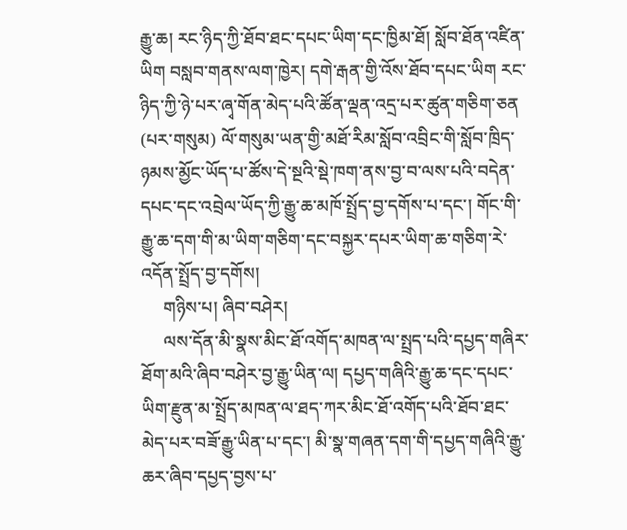རྒྱུ་ཆ། རང་ཉིད་ཀྱི་ཐོབ་ཐང་དཔང་ཡིག་དང་ཁྱིམ་ཐོ། སློབ་ཐོན་འཛིན་ཡིག བསླབ་གནས་ལག་ཁྱེར། དགེ་རྒན་གྱི་འོས་ཐོབ་དཔང་ཡིག རང་ཉིད་ཀྱི་ཉེ་པར་ཞྭ་གོན་མེད་པའི་ཚོན་ལྡན་འདྲ་པར་ཚུན་གཅིག་ཅན (པར་གསུམ) ལོ་གསུམ་ཡན་གྱི་མཐོ་རིམ་སློབ་འབྲིང་གི་སློབ་ཁྲིད་ཉམས་མྱོང་ཡོད་པ་ཚོས་དེ་སྔའི་སྡེ་ཁག་ནས་བྱ་བ་ལས་པའི་བདེན་དཔང་དང་འབྲེལ་ཡོད་ཀྱི་རྒྱུ་ཆ་མཁོ་སྤྲོད་བྱ་དགོས་པ་དང་། གོང་གི་རྒྱུ་ཆ་དག་གི་མ་ཡིག་གཅིག་དང་བསྐྱར་དཔར་ཡིག་ཆ་གཅིག་རེ་འདོན་སྤྲོད་བྱ་དགོས།
     གཉིས་པ། ཞིབ་བཤེར།
     ལས་དོན་མི་སྣས་མིང་ཐོ་འགོད་མཁན་ལ་སྤྲད་པའི་དཔྱད་གཞིར་ཐོག་མའི་ཞིབ་བཤེར་བྱ་རྒྱུ་ཡིན་ལ། དཔྱད་གཞིའི་རྒྱུ་ཆ་དང་དཔང་ཡིག་རྫུན་མ་སྤྲོད་མཁན་ལ་ཐད་ཀར་མིང་ཐོ་འགོད་པའི་ཐོབ་ཐང་མེད་པར་བཟོ་རྒྱུ་ཡིན་པ་དང་། མི་སྣ་གཞན་དག་གི་དཔྱད་གཞིའི་རྒྱུ་ཆར་ཞིབ་དཔྱད་བྱས་པ་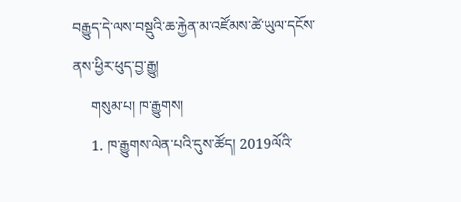བརྒྱུད་དེ་ལས་བསྡུའི་ཆ་རྐྱེན་མ་འཛོམས་ཚེ་ཡུལ་དངོས་ནས་ཕྱིར་ཕུད་བྱ་རྒྱུ།
     གསུམ་པ། ཁ་རྒྱུགས།
     1. ཁ་རྒྱུགས་ལེན་པའི་དུས་ཚོད། 2019ལོའི་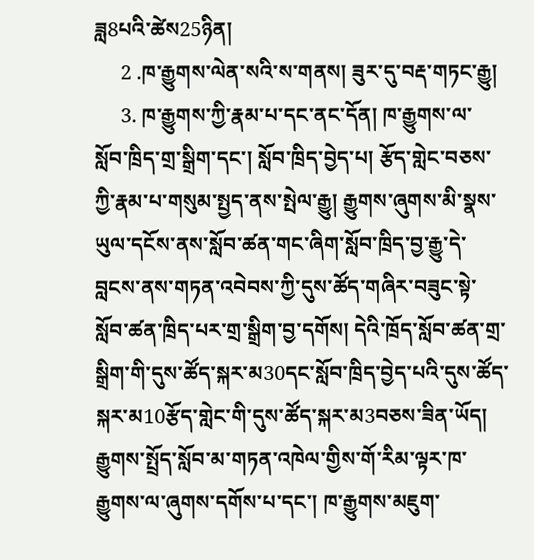ཟླ8པའི་ཚེས25ཉིན།
     2 .ཁ་རྒྱུགས་ལེན་སའི་ས་གནས། ཟུར་དུ་བརྡ་གཏང་རྒྱུ།
     3. ཁ་རྒྱུགས་ཀྱི་རྣམ་པ་དང་ནང་དོན། ཁ་རྒྱུགས་ལ་སློབ་ཁྲིད་གྲ་སྒྲིག་དང་། སློབ་ཁྲིད་བྱེད་པ། རྩོད་གླེང་བཅས་ཀྱི་རྣམ་པ་གསུམ་སྤྱད་ནས་སྤེལ་རྒྱུ། རྒྱུགས་ཞུགས་མི་སྣས་ཡུལ་དངོས་ནས་སློབ་ཚན་གང་ཞིག་སློབ་ཁྲིད་བྱ་རྒྱུ་དེ་བླངས་ནས་གཏན་འབེབས་ཀྱི་དུས་ཚོད་གཞིར་བཟུང་སྟེ་སློབ་ཚན་ཁྲིད་པར་གྲ་སྒྲིག་བྱ་དགོས། དེའི་ཁྲོད་སློབ་ཚན་གྲ་སྒྲིག་གི་དུས་ཚོད་སྐར་མ30དང་སློབ་ཁྲིད་བྱེད་པའི་དུས་ཚོད་སྐར་མ10རྩོད་གླེང་གི་དུས་ཚོད་སྐར་མ3བཅས་ཟིན་ཡོད། རྒྱུགས་སྤྲོད་སློབ་མ་གཏན་འཁེལ་གྱིས་གོ་རིམ་ལྟར་ཁ་རྒྱུགས་ལ་ཞུགས་དགོས་པ་དང་། ཁ་རྒྱུགས་མཇུག་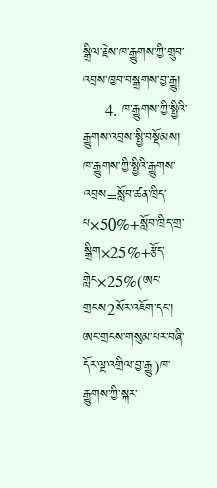སྒྲིལ་རྗེས་ཁ་རྒྱུགས་ཀྱི་གྲུབ་འབྲས་ཁྱབ་བསྒྲགས་བྱ་རྒྱུ།
     4. ཁ་རྒྱུགས་ཀྱི་སྤྱིའི་རྒྱུགས་འབྲས་སྤྱི་བསྡོམས། ཁ་རྒྱུགས་ཀྱི་སྤྱིའི་རྒྱུགས་འབྲས=སློབ་ཚན་ཁྲིད་པ×50%+སློབ་ཁྲིད་གྲ་སྒྲིག×25%+རྩོད་གླེང×25%(ཨང་གྲངས2སོར་འཇོག་དང་། ཨང་གྲངས་གསུམ་པར་བཞི་དོར་ལྔ་འགྲིལ་བྱ་རྒྱུ)ཁ་རྒྱུགས་ཀྱི་སྐར་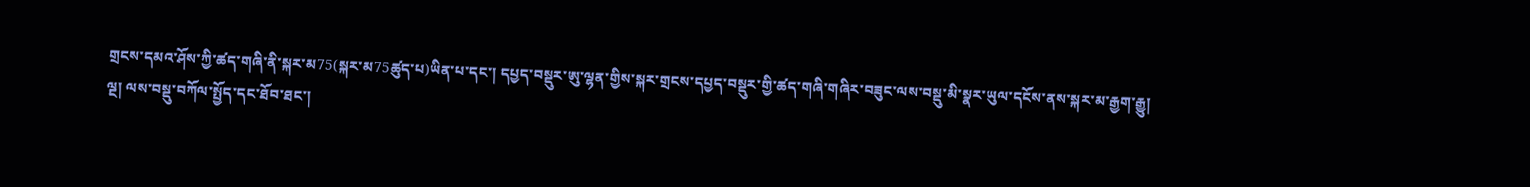གྲངས་དམའ་ཤོས་ཀྱི་ཚད་གཞི་ནི་སྐར་མ75(སྐར་མ75ཚུད་པ)ཡིན་པ་དང་། དཔྱད་བསྡུར་ཨུ་ལྷན་གྱིས་སྐར་གྲངས་དཔྱད་བསྡུར་གྱི་ཚད་གཞི་གཞིར་བཟུང་ལས་བསྡུ་མི་སྣར་ཡུལ་དངོས་ནས་སྐར་མ་རྒྱག་རྒྱུ།
ལྔ། ལས་བསྡུ་བཀོལ་སྤྱོད་དང་ཐོབ་ཐང་།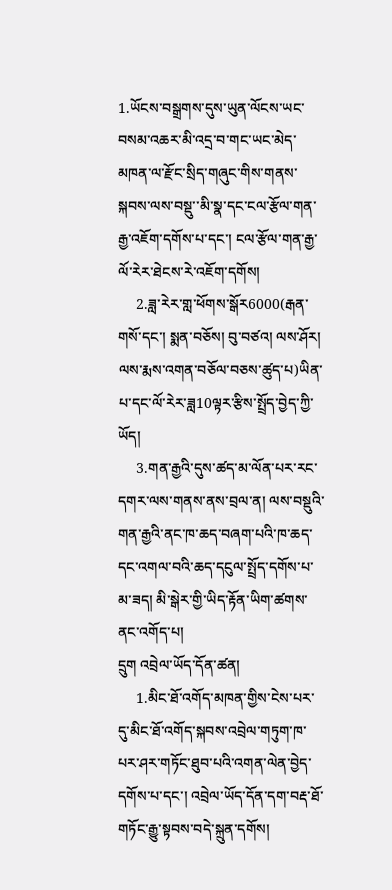1.ཡོངས་བསྒྲགས་དུས་ཡུན་ལོངས་ཡང་བསམ་འཆར་མི་འདྲ་བ་གང་ཡང་མེད་མཁན་ལ་རྫོང་སྲིད་གཞུང་གིས་གནས་སྐབས་ལས་བསྡུ་་མི་སྣ་དང་ངལ་རྩོལ་གན་རྒྱ་འཇོག་དགོས་པ་དང་། ངལ་རྩོལ་གན་རྒྱ་ལོ་རེར་ཐེངས་རེ་འཇོག་དགོས།
     2.ཟླ་རེར་གླ་ཕོགས་སྒོར6000(རྒན་གསོ་དང་། སྨན་བཅོས། བུ་བཙའ། ལས་ཤོར། ལས་རྨས་འགན་བཅོལ་བཅས་ཚུད་པ)ཡིན་པ་དང་ལོ་རེར་ཟླ10ལྟར་རྩིས་སྤྲོད་བྱེད་ཀྱི་ཡོད།
     3.གན་རྒྱའི་དུས་ཚད་མ་ལོན་པར་རང་དགར་ལས་གནས་ནས་བྲལ་ན། ལས་བསྡུའི་གན་རྒྱའི་ནང་ཁ་ཆད་བཞག་པའི་ཁ་ཆད་དང་འགལ་བའི་ཆད་དངུལ་སྤྲོད་དགོས་པ་མ་ཟད། མི་སྒེར་གྱི་ཡིད་རྟོན་ཡིག་ཚགས་ནང་འགོད་པ།
དྲུག འབྲེལ་ཡོད་དོན་ཚན།
     1.མིང་ཐོ་འགོད་མཁན་གྱིས་ངེས་པར་དུ་མིང་ཐོ་འགོད་སྐབས་འབྲེལ་གཏུག་ཁ་པར་ཤར་གཏོང་ཐུབ་པའི་འགན་ལེན་བྱེད་དགོས་པ་དང་། འབྲེལ་ཡོད་དོན་དག་བརྡ་ཐོ་གཏོང་རྒྱུ་སྟབས་བདེ་སྐྲུན་དགོས།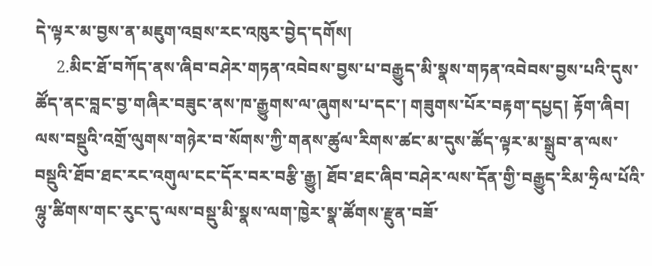དེ་ལྟར་མ་བྱས་ན་མཇུག་འབྲས་རང་འཁུར་བྱེད་དགོས།
     2.མིང་ཐོ་བཀོད་ནས་ཞིབ་བཤེར་གཏན་འབེབས་བྱས་པ་བརྒྱུད་མི་སྣས་གཏན་འབེབས་བྱས་པའི་དུས་ཚོད་ནང་བླང་བྱ་གཞིར་བཟུང་ནས་ཁ་རྒྱུགས་ལ་ཞུགས་པ་དང་། གཟུགས་པོར་བརྟག་དཔྱད། རྟོག་ཞིབ། ལས་བསྡུའི་འགྲོ་ལུགས་གཉེར་བ་སོགས་ཀྱི་གནས་ཚུལ་རིགས་ཚང་མ་དུས་ཚོད་ལྟར་མ་སྒྲུབ་ན་ལས་བསྡུའི་ཐོབ་ཐང་རང་འགུལ་ངང་དོར་བར་བརྩི་རྒྱུ། ཐོབ་ཐང་ཞིབ་བཤེར་ལས་དོན་གྱི་བརྒྱུད་རིམ་ཧྲིལ་པོའི་ལྷུ་ཚིགས་གང་རུང་དུ་ལས་བསྡུ་མི་སྣས་ལག་ཁྱེར་སྣ་ཚོགས་རྫུན་བཟོ་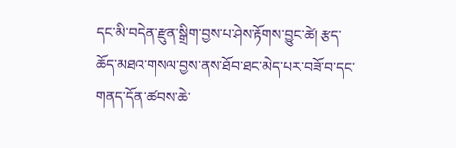དང་མི་བདེན་རྫུན་སྒྲིག་བྱས་པ་ཤེས་རྟོགས་བྱུང་ཚེ། རྩད་ཆོད་མཐའ་གསལ་བྱས་ནས་ཐོབ་ཐང་མེད་པར་བཟོ་བ་དང་གནད་དོན་ཚབས་ཆེ་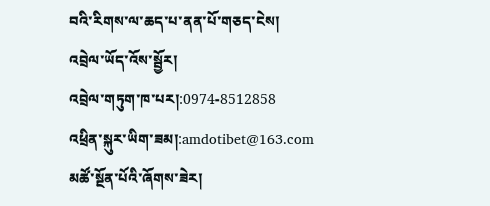བའི་རིགས་ལ་ཆད་པ་ནན་པོ་གཅད་ངེས།
འབྲེལ་ཡོད་འོས་སྦྱོར།
འབྲེལ་གཏུག་ཁ་པར།:0974-8512858
འཕྲིན་སྐུར་ཡིག་ཟམ།:amdotibet@163.com
མཚོ་སྔོན་པོའི་ཞོགས་ཟེར།